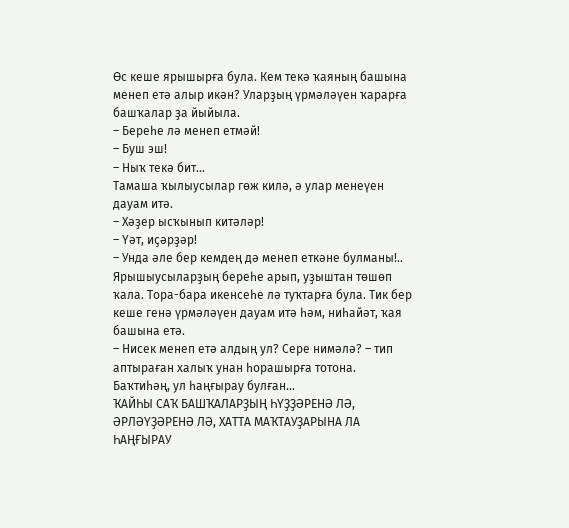Өс кеше ярышырға була. Кем текә ҡаяның башына менеп етә алыр икән? Уларҙың үрмәләүен ҡарарға башҡалар ҙа йыйыла.
– Береһе лә менеп етмәй!
– Буш эш!
– Ныҡ текә бит...
Тамаша ҡылыусылар гөж килә, ә улар менеүен дауам итә.
– Хәҙер ысҡынып китәләр!
– Үәт, иҫәрҙәр!
– Унда әле бер кемдең дә менеп еткәне булманы!..
Ярышыусыларҙың береһе арып, уҙыштан төшөп ҡала. Тора-бара икенсеһе лә туҡтарға була. Тик бер кеше генә үрмәләүен дауам итә һәм, ниһайәт, ҡая башына етә.
– Нисек менеп етә алдың ул? Сере нимәлә? – тип аптыраған халыҡ унан һорашырға тотона. Баҡтиһәң, ул һаңғырау булған...
ҠАЙҺЫ САҠ БАШҠАЛАРҘЫҢ ҺҮҘҘӘРЕНӘ ЛӘ, ӘРЛӘҮҘӘРЕНӘ ЛӘ, ХАТТА МАҠТАУҘАРЫНА ЛА ҺАҢҒЫРАУ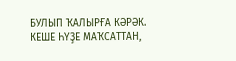БУЛЫП ҠАЛЫРҒА КӘРӘК. КЕШЕ ҺҮҘЕ МАҠСАТТАН,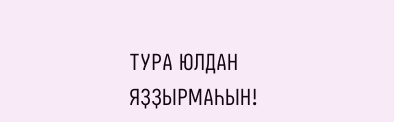ТУРА ЮЛДАН ЯҘҘЫРМАҺЫН!